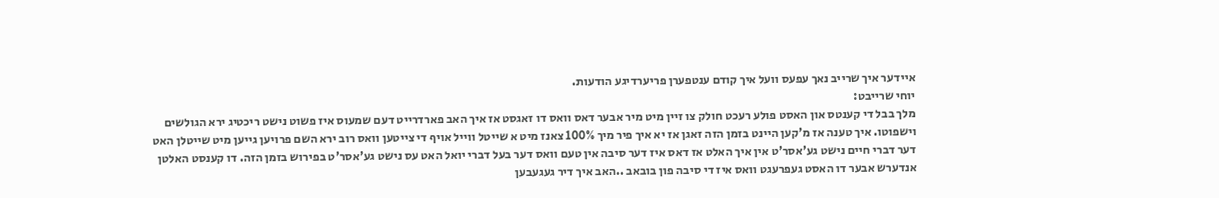איידער איך שרייב נאך עפעס וועל איך קודם ענטפערן פריערדיגע הודעות.
יוחי שרייבט:
מלך בבל די קענטס און האסט פולע רעכט חולק צו זיין מיט מיר אבער דאס וואס דו זאגסט אז איך האב פארדרייט דעם שמעוס איז פשוט נישט ריכטיג ירא הגולשים וישפוטו. איך טענה אז מ'קען היינט בזמן הזה זאגן אז יא איך פיר מיך 100% צאנז מיט א שייטל ווייל אויף די צייטען וואס רוב ירא השם פרויען גייען מיט שייטלן האט דער דברי חיים נישט גע'אסר'ט אין איך האלט אז דאס איז דער סיבה אין טעם וואס דער בעל דברי יואל האט עס נישט גע'אסר'ט בפירוש בזמן הזה. דו קענסט האלטן אנדערש אבער דו האסט געפרעגט וואס איז די סיבה פון בובאב ..האב איך דיר געגעבען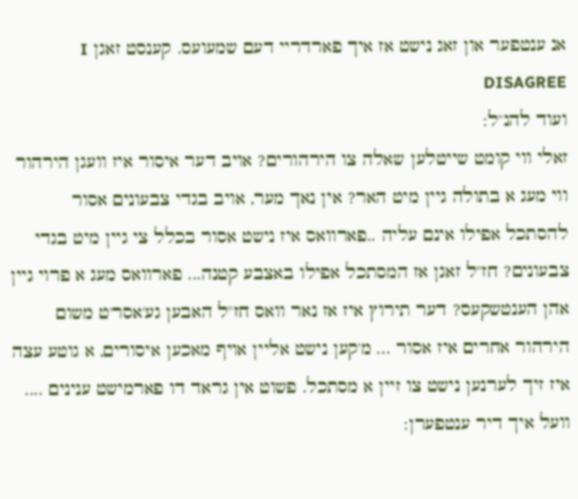אנ ענטפער און זאג נישט אז איך פארדריי דעם שמעועס. קענסט זאגן I DISAGREE
ועוד להנ"ל:
זאלי ווי קומט שייטלען שאלה צו הירהורים? אויב דער איסור איז וועגן הירהור ווי מעג א בתולה גיין מיט האר? אין נאך מער, אויב בגדי צבעונים אסור להסתכל אפילו אינם עליה ..פארוואס איז נישט אסור בכלל צי גיין מיט בגדי צבעונים? חז"ל זאגן אז המסתכל אפילו באצבע קטנה... פארוואס מעג א פרוי גיין אהן הענטשקעס? דער תירוץ איז אז נאר וואס חז"ל האבען גע'אסר'ט משום הירהור אחרים איז אסור ... מ'קען נישט אליין אויף מאכען איסורים, א גוטע עצה איז זיך לערנען נישט צו זיין א מסתכל. פשוט אין גראד דו פארמישט ענינים ....
וועל איך דיר ענטפערן: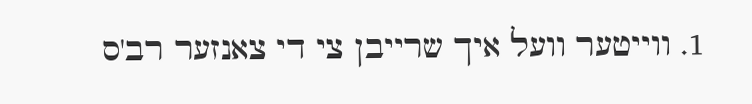1. ווייטער וועל איך שרייבן צי די צאנזער רב'ס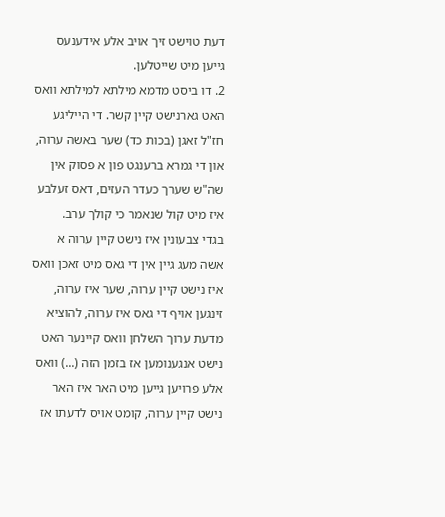דעת טוישט זיך אויב אלע אידענעס גייען מיט שייטלען.
2. דו ביסט מדמא מילתא למילתא וואס האט גארנישט קיין קשר. די הייליגע חז"ל זאגן (בכות כד) שער באשה ערוה, און די גמרא ברענגט פון א פסוק אין שה"ש שערך כעדר העזים, דאס זעלבע איז מיט קול שנאמר כי קולך ערב.
בגדי צבעונין איז נישט קיין ערוה א אשה מעג גיין אין די גאס מיט זאכן וואס איז נישט קיין ערוה, שער איז ערוה, זינגען אויף די גאס איז ערוה, להוציא מדעת ערוך השלחן וואס קיינער האט נישט אנגענומען אז בזמן הזה (...) וואס אלע פרויען גייען מיט האר איז האר נישט קיין ערוה, קומט אויס לדעתו אז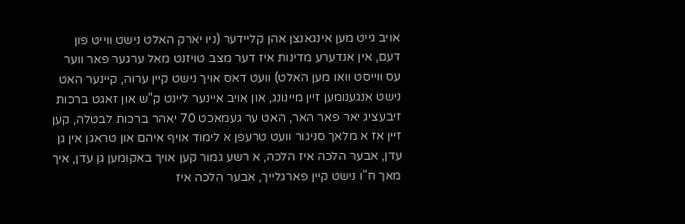אויב גייט מען אינגאנצן אהן קליידער (ניו יארק האלט נישט ווייט פון דעם, אין אנדערע מדינות איז דער מצב טויזנט מאל ערגער פאר ווער עס ווייסט וואו מען האלט) וועט דאס אויך נישט קיין ערוה, קיינער האט נישט אנגענומען זיין מיינונג, און אויב איינער ליינט ק"ש און זאגט ברכות זיבעציג יאר פאר האר, האט ער געמאכט 70 יאהר ברכות לבטלה, קען זיין אז א מלאך סניגור וועט טרעפן א לימוד אויף איהם און טראגן אין גן עדן, אבער הלכה איז הלכה, א רשע גמור קען אויך באקומען גן עדן, איך מאך ח"ו נישט קיין פארגלייך, אבער הלכה איז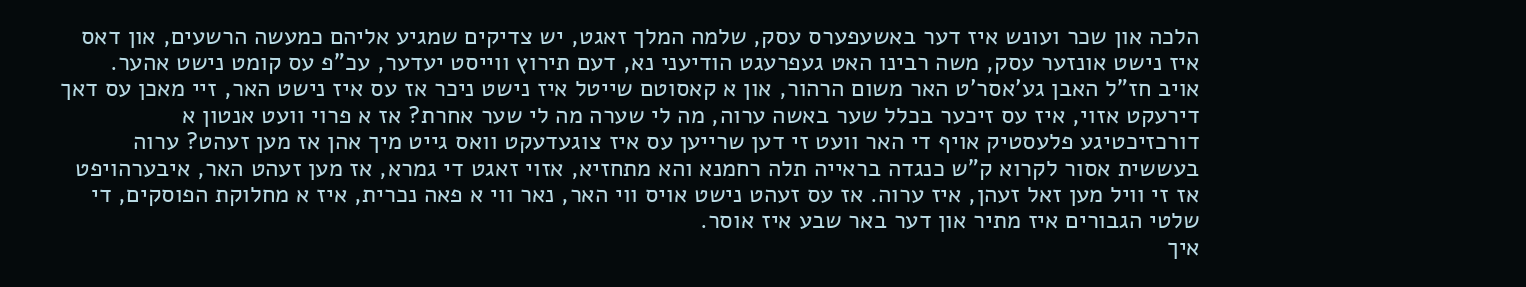הלכה און שכר ועונש איז דער באשעפערס עסק, שלמה המלך זאגט, יש צדיקים שמגיע אליהם כמעשה הרשעים, און דאס איז נישט אונזער עסק, משה רבינו האט געפרעגט הודיעני נא, דעם תירוץ ווייסט יעדער, עכ"פ עס קומט נישט אהער.
אויב חז"ל האבן גע'אסר'ט האר משום הרהור, און א קאסוטם שייטל איז נישט ניכר אז עס איז נישט האר, זיי מאכן עס דאך דירעקט אזוי, איז עס זיכער בכלל שער באשה ערוה, מה לי שערה מה לי שער אחרת? אז א פרוי וועט אנטון א דורכזיכטיגע פלעסטיק אויף די האר וועט זי דען שרייען עס איז צוגעדעקט וואס גייט מיך אהן אז מען זעהט? ערוה בעששית אסור לקרוא ק"ש כנגדה בראייה תלה רחמנא והא מתחזיא, אזוי זאגט די גמרא, אז מען זעהט האר, איבערהויפט אז זי וויל מען זאל זעהן, איז ערוה. אז עס זעהט נישט אויס ווי האר, נאר ווי א פאה נכרית, איז א מחלוקת הפוסקים, די שלטי הגבורים איז מתיר און דער באר שבע איז אוסר.
איך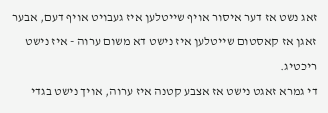זאג נשט אז דער איסור אויף שייטלען איז געבויט אויף דעם, אבער זאגן אז קאסטום שייטלען איז נישט דא משום ערוה - איז נישט ריכטיג.
די גמרא זאגט נישט אז אצבע קטנה איז ערוה, אויך נישט בגדי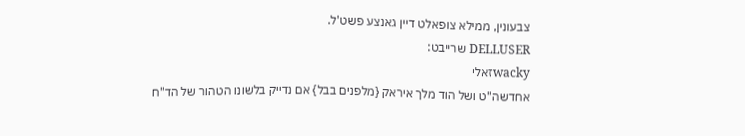צבעונין, ממילא צופאלט דיין גאנצע פשט'ל.
DELLUSER שרייבט:
wackyזאלי
אחדשה"ט ושל הוד מלך איראק {מלפנים בבל} אם נדייק בלשונו הטהור של הד"ח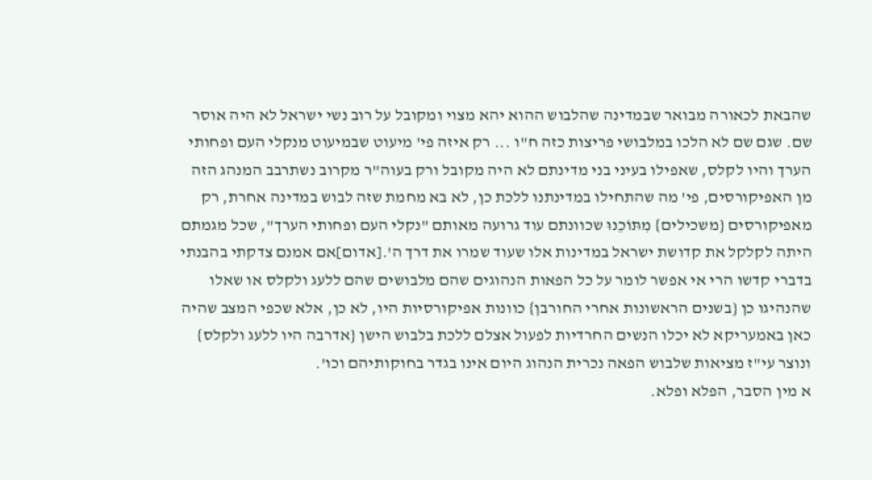שהבאת לכאורה מבואר שבמדינה שהלבוש ההוא יהא מצוי ומקובל על רוב נשי ישראל לא היה אוסר שם. שגם שם לא הלכו במלבושי פריצות כזה ח"ו ... רק איזה פי' מיעוט שבמיעוט מנקלי העם ופחותי הערך והיו לקלס, שאפילו בעיני בני מדינתם לא היה מקובל ורק בעוה"ר מקרוב נשתרבב המנהג הזה מן האפיקורסים, פי' מה שהתחילו במדינתנו ללכת כן, לא בא מחמת שזה לבוש במדינה אחרת, רק מאפיקורסים {משכילים} מִתּוֹכֵנוּ שכוונתם עוד גרועה מאותם "נקלי העם ופחותי הערך", שכל מגמתם היתה לקלקל את קדושת ישראל במדינות אלו שעוד שמרו את דרך ה'.[אדום]אם אמנם צדקתי בהבנתי בדברי קדשו הרי אי אפשר לומר על כל הפאות הנהוגים שהם מלבושים שהם ללעג ולקלס או שאלו שהנהיגו כן {בשנים הראשונות אחרי החורבן} כוונות אפיקורסיות היו, לא כן, אלא שכפי המצב שהיה כאן באמעריקא לא יכלו הנשים החרדיות לפעול אצלם ללכת בלבוש הישן {אדרבה היו ללעג ולקלס} ונוצר עי"ז מציאות שלבוש הפאה נכרית הנהוג היום אינו בגדר בחוקותיהם וכו'.
א מין הסבר, הפלא ופלא.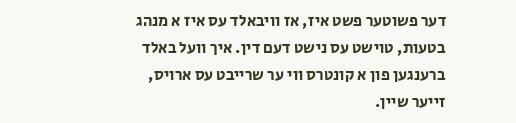דער פשוטער פשט איז, אז וויבאלד עס איז א מנהג בטעות, טוישט עס נישט דעם דין. איך וועל באלד ברענגען פון א קונטרס ווי ער שרייבט עס ארויס, זייער שיין.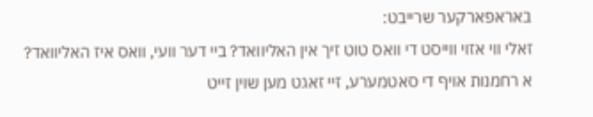באראפארקער שרייבט:
זאלי ווי אזוי ווייסט די וואס טוט זיך אין האליוואד? ביי דער וועי, וואס איז האליוואד? א רחמנות אויף די סאטמערע, זיי זאגט מען שוין זייט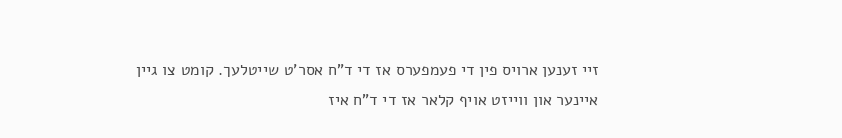זיי זענען ארויס פין די פעמפערס אז די ד"ח אסר'ט שייטלעך. קומט צו גיין איינער און ווייזט אויף קלאר אז די ד"ח איז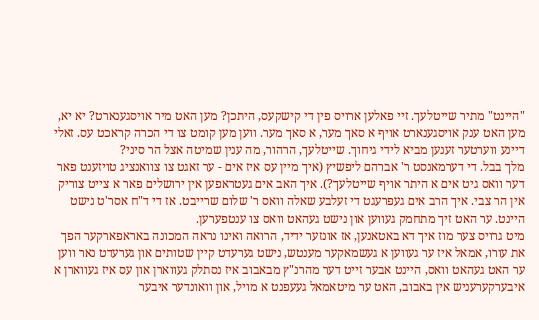"היינט" מתיר שייטלעך. זיי פאלען ארויס פין די קישקעס, היתכן? מען האט מיר אויסגענארט? יא יא, מען האט ענק אויסגענארט אויף א סאך מער, א סאך מער. ווען מען קומט צו די הכרה קראכט עס. זאלי דיינע ווערטער זענען מביא לידי גיחוך. שייטלעך, הרהור, מה ענין שמיטה אצל הר סיני?
מלך בבל. די דערמאנסט ר' אברהם ליפשיץ (איך מיין עס איז אים - ער זאגט צו צוואנציג טויזענט פאר דער וואס גיט אים א היתר אויף שייטלעך?). איך האב אים געטראפען אין ירושלים פאר א צייט צוריק אין הר צבי. איך הרב אים געפרעגט די זעלבע שאלה וואס ר' שלום שרייבט. אז די ד"ח אסר'ט נישט היינט. ער האט זיך מתחמק געווען און נישט געהאט וואס צו ענטפערען.
מיט גרויס צער מוז איך דא באטאנען, אז אונזער ידיד, הרואה ואינו נראה המכונה באראפארקער הפך את עורו, אמאל איז ער געווען א געשמאקער מענטש, נישט גערעדט קיין שטותים און גערעדט נאר ווען ער האט געהאט וואס, היינט אבער זייט דער מהרנ"ץ מבאבוב איז נסתלק געווארן און עס איז געווארן א איבערקערעניש אין באבוב, האט ער מיטאמאל געעפנט א מויל, און וואונדער איבער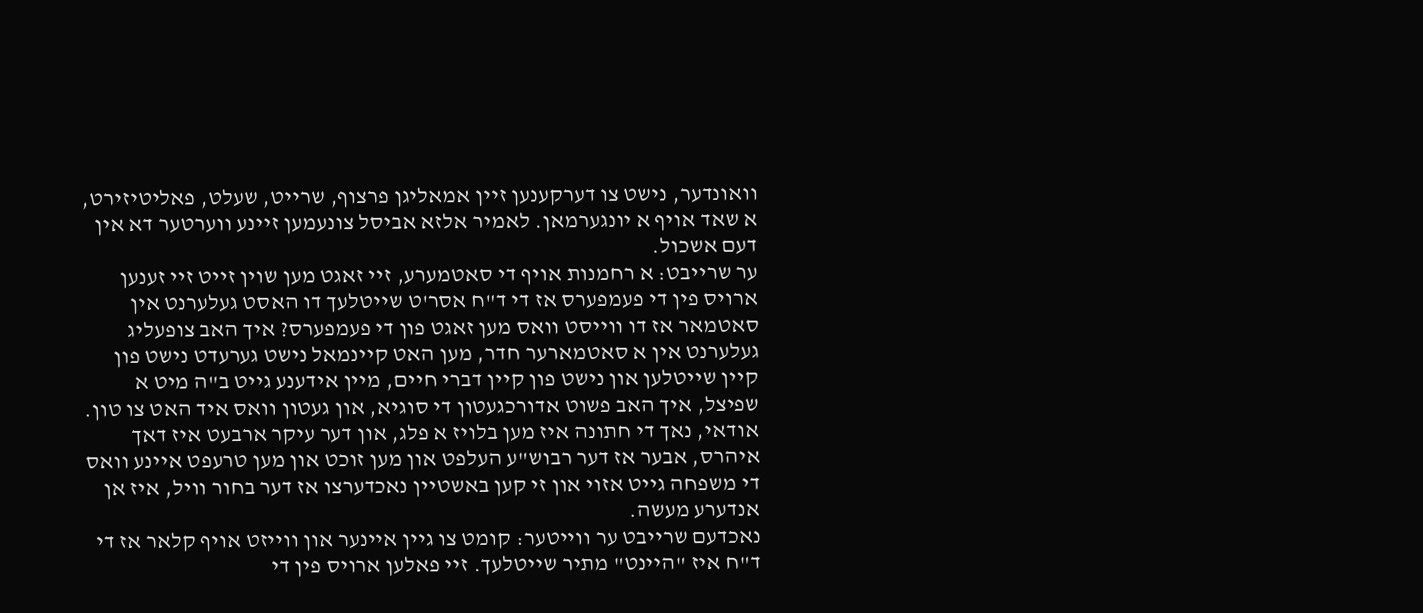וואונדער, נישט צו דערקענען זיין אמאליגן פרצוף, שרייט, שעלט, פאליטיזירט, א שאד אויף א יונגערמאן. לאמיר אלזא אביסל צונעמען זיינע ווערטער דא אין דעם אשכול.
ער שרייבט: א רחמנות אויף די סאטמערע, זיי זאגט מען שוין זייט זיי זענען ארויס פין די פעמפערס אז די ד"ח אסר'ט שייטלעך דו האסט געלערנט אין סאטמאר אז דו ווייסט וואס מען זאגט פון די פעמפערס? איך האב צופעליג געלערנט אין א סאטמארער חדר, מען האט קיינמאל נישט גערעדט נישט פון קיין שייטלען און נישט פון קיין דברי חיים, מיין אידענע גייט ב"ה מיט א שפיצל, איך האב פשוט אדורכגעטון די סוגיא, און געטון וואס איד האט צו טון. אודאי, נאך די חתונה איז מען בלויז א פלג, און דער עיקר ארבעט איז דאך איהרס, אבער אז דער רבוש"ע העלפט און מען זוכט און מען טרעפט איינע וואס די משפחה גייט אזוי און זי קען באשטיין נאכדערצו אז דער בחור וויל, איז אן אנדערע מעשה.
נאכדעם שרייבט ער ווייטער: קומט צו גיין איינער און ווייזט אויף קלאר אז די ד"ח איז "היינט" מתיר שייטלעך. זיי פאלען ארויס פין די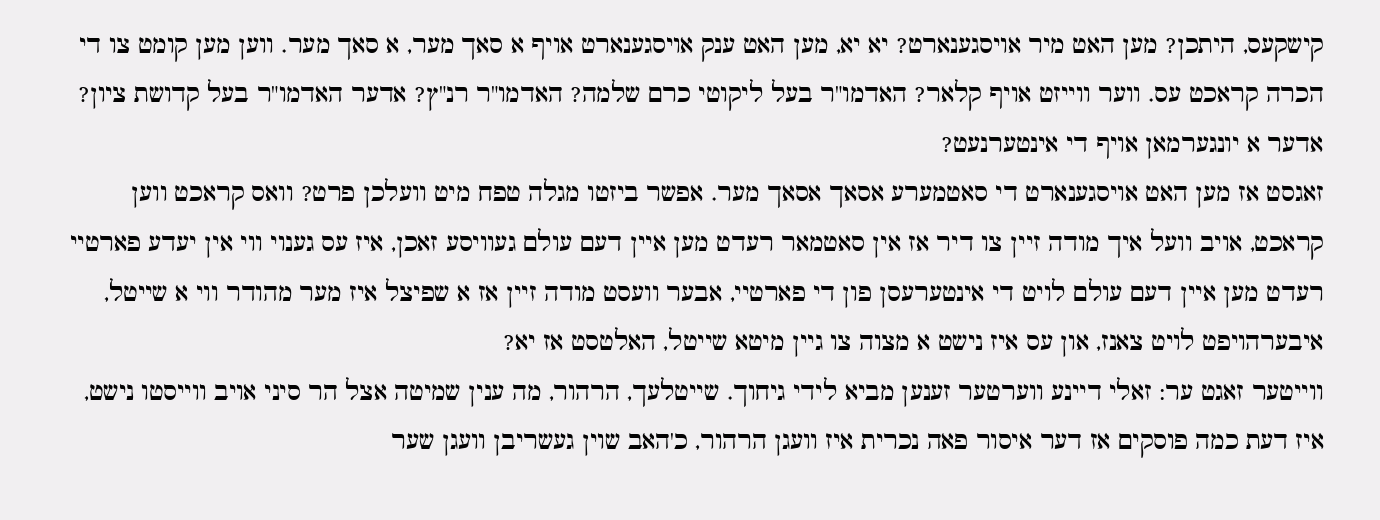קישקעס, היתכן? מען האט מיר אויסגענארט? יא יא, מען האט ענק אויסגענארט אויף א סאך מער, א סאך מער. ווען מען קומט צו די הכרה קראכט עס. ווער ווייזט אויף קלאר? האדמו"ר בעל ליקוטי כרם שלמה? האדמו"ר רנ"ץ? אדער האדמו"ר בעל קדושת ציון? אדער א יונגערמאן אויף די אינטערנעט?
זאגסט אז מען האט אויסגענארט די סאטמערע אסאך אסאך מער. אפשר ביזטו מגלה טפח מיט וועלכן פרט? וואס קראכט ווען קראכט, אויב וועל איך מודה זיין צו דיר אז אין סאטמאר רעדט מען איין דעם עולם געוויסע זאכן, איז עס גענוי ווי אין יעדע פארטיי רעדט מען איין דעם עולם לויט די אינטערעסן פון די פארטיי, אבער וועסט מודה זיין אז א שפיצל איז מער מהודר ווי א שייטל, איבערהויפט לויט צאנז, און עס איז נישט א מצוה צו גיין מיטא שייטל, האלטסט אז יא?
ווייטער זאגט ער: זאלי דיינע ווערטער זענען מביא לידי גיחוך. שייטלעך, הרהור, מה ענין שמיטה אצל הר סיני אויב ווייסטו נישט, איז דעת כמה פוסקים אז דער איסור פאה נכרית איז וועגן הרהור, כ'האב שוין געשריבן וועגן שער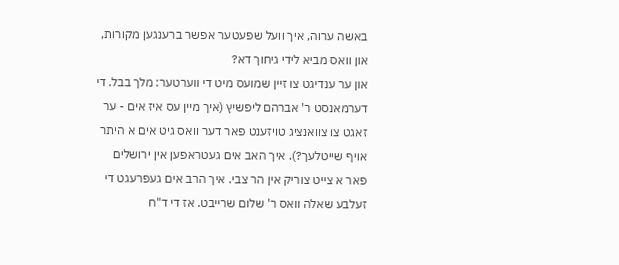באשה ערוה, איך וועל שפעטער אפשר ברענגען מקורות, און וואס מביא לידי גיחוך דא?
און ער ענדיגט צו זיין שמועס מיט די ווערטער: מלך בבל. די דערמאנסט ר' אברהם ליפשיץ (איך מיין עס איז אים - ער זאגט צו צוואנציג טויזענט פאר דער וואס גיט אים א היתר אויף שייטלעך?). איך האב אים געטראפען אין ירושלים פאר א צייט צוריק אין הר צבי. איך הרב אים געפרעגט די זעלבע שאלה וואס ר' שלום שרייבט. אז די ד"ח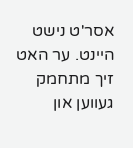אסר'ט נישט היינט. ער האט זיך מתחמק געווען און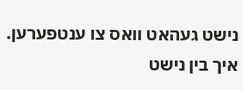נישט געהאט וואס צו ענטפערען.
איך בין נישט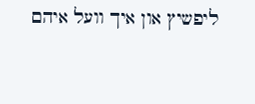ליפשיץ און איך וועל איהם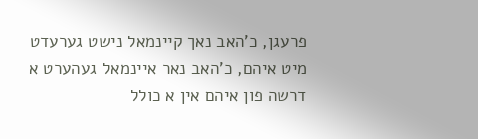פרעגן, כ'האב נאך קיינמאל נישט גערעדט מיט איהם, כ'האב נאר איינמאל געהערט א דרשה פון איהם אין א כולל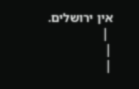אין ירושלים.
 |
|
|